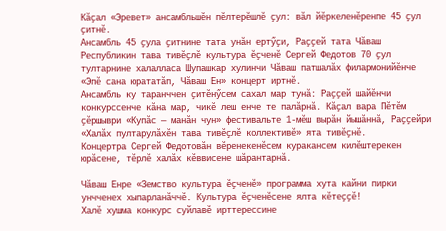Кӑҫал «Эревет» ансамбльшӗн пӗлтерӗшлӗ ҫул: вӑл йӗркеленӗренпе 45 ҫул ҫитнӗ.
Ансамбль 45 ҫула ҫитнине тата унӑн ертӳҫи, Раҫҫей тата Чӑваш Республикин тава тивӗҫлӗ культура ӗҫченӗ Сергей Федотов 70 ҫул тултарнине халалласа Шупашкар хулинчи Чӑваш патшалӑх филармонийӗнче «Эпӗ сана юрататӑп, Чӑваш Ен» концерт иртнӗ.
Ансамбль ку таранччен ҫитӗнӳсем сахал мар тунӑ: Раҫҫей шайӗнчи конкурссенче кӑна мар, чикӗ леш енче те палӑрнӑ. Кӑҫал вара Пӗтӗм ҫӗршыври «Купӑс — манӑн чун» фестивальте 1-мӗш вырӑн йышӑннӑ, Раҫҫейри «Халӑх пултарулӑхӗн тава тивӗҫлӗ коллективӗ» ята тивӗҫнӗ.
Концертра Сергей Федотовӑн вӗренекенӗсем куракансем килӗштерекен юрӑсене, тӗрлӗ халӑх кӗввисене шӑрантарнӑ.

Чӑваш Енре «Земство культура ӗҫченӗ» программа хута кайни пирки унчченех хыпарланӑччӗ. Культура ӗҫченӗсене ялта кӗтеҫҫӗ!
Халӗ хушма конкурс суйлавӗ ирттерессине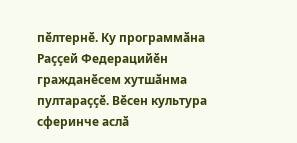пӗлтернӗ. Ку программӑна Раҫҫей Федерацийӗн гражданӗсем хутшӑнма пултараҫҫӗ. Вӗсен культура сферинче аслӑ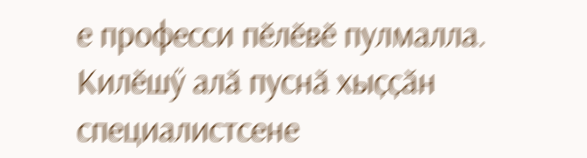е професси пӗлӗвӗ пулмалла. Килӗшӳ алӑ пуснӑ хыҫҫӑн специалистсене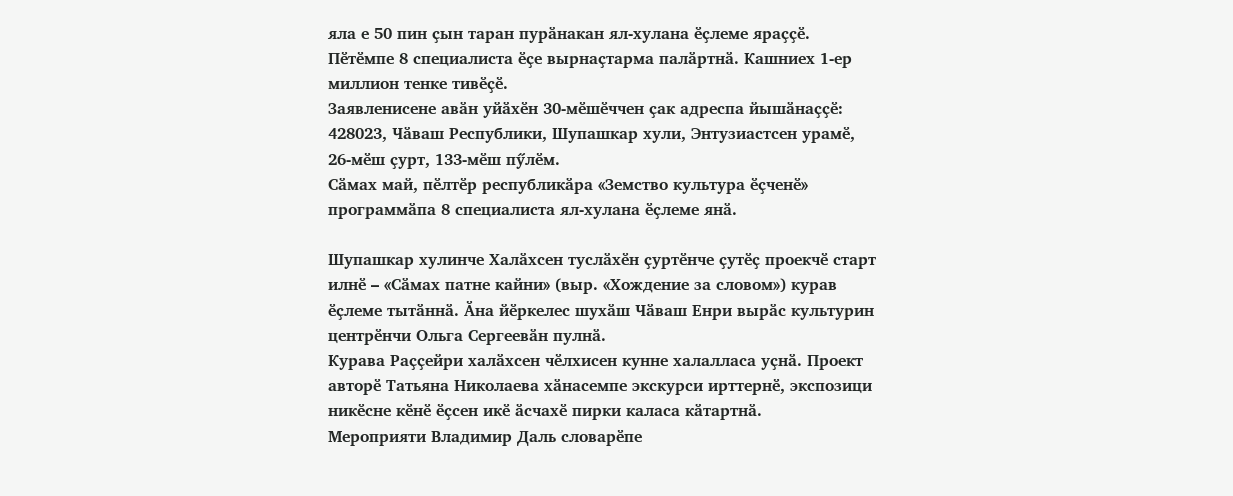яла е 50 пин ҫын таран пурӑнакан ял-хулана ӗҫлеме яраҫҫӗ. Пӗтӗмпе 8 специалиста ӗҫе вырнаҫтарма палӑртнӑ. Кашниех 1-ер миллион тенке тивӗҫӗ.
Заявленисене авӑн уйӑхӗн 30-мӗшӗччен ҫак адреспа йышӑнаҫҫӗ: 428023, Чӑваш Республики, Шупашкар хули, Энтузиастсен урамӗ, 26-мӗш ҫурт, 133-мӗш пӳлӗм.
Сӑмах май, пӗлтӗр республикӑра «Земство культура ӗҫченӗ» программӑпа 8 специалиста ял-хулана ӗҫлеме янӑ.

Шупашкар хулинче Халӑхсен туслӑхӗн ҫуртӗнче ҫутӗҫ проекчӗ старт илнӗ – «Сӑмах патне кайни» (выр. «Хождение за словом») курав ӗҫлеме тытӑннӑ. Ӑна йӗркелес шухӑш Чӑваш Енри вырӑс культурин центрӗнчи Ольга Сергеевӑн пулнӑ.
Курава Раҫҫейри халӑхсен чӗлхисен кунне халалласа уҫнӑ. Проект авторӗ Татьяна Николаева хӑнасемпе экскурси ирттернӗ, экспозици никӗсне кӗнӗ ӗҫсен икӗ ӑсчахӗ пирки каласа кӑтартнӑ.
Мероприяти Владимир Даль словарӗпе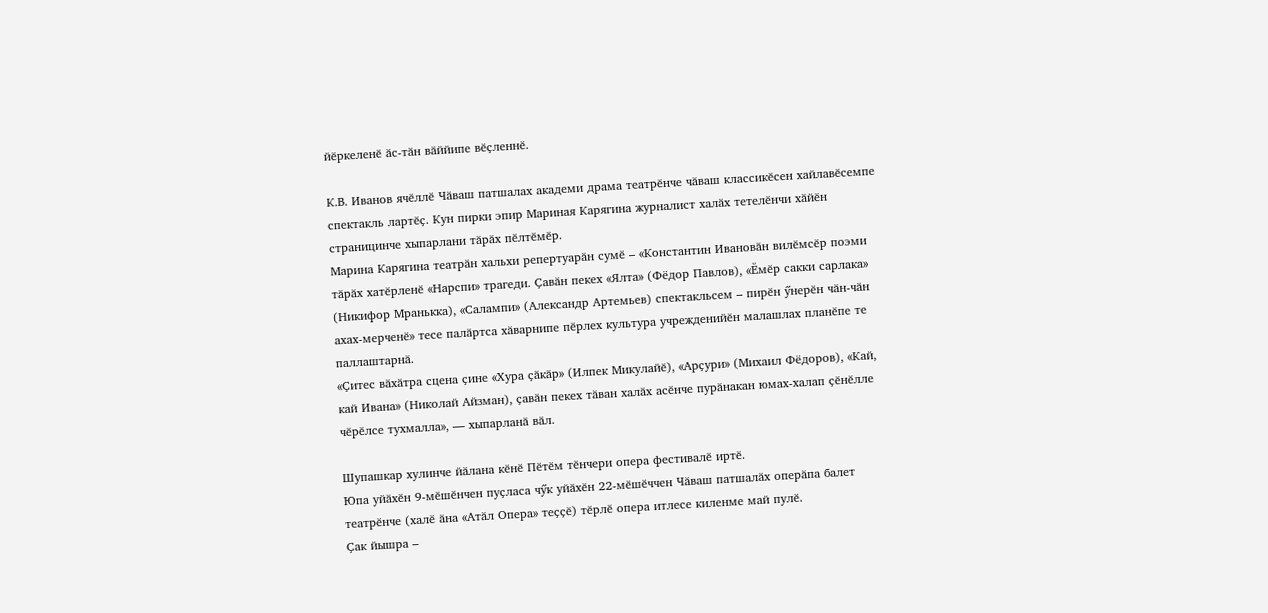йӗркеленӗ ӑс-тӑн вӑййипе вӗҫленнӗ.

К.В. Иванов ячӗллӗ Чӑваш патшалах академи драма театрӗнче чӑваш классикӗсен хайлавӗсемпе спектакль лартӗҫ. Кун пирки эпир Мариная Карягина журналист халӑх тетелӗнчи хӑйӗн страницинче хыпарлани тӑрӑх пӗлтӗмӗр.
Марина Карягина театрӑн хальхи репертуарӑн сумӗ – «Константин Ивановӑн вилӗмсӗр поэми тӑрӑх хатӗрленӗ «Нарспи» трагеди. Ҫавӑн пекех «Ялта» (Фёдор Павлов), «Ӗмӗр сакки сарлака» (Никифор Мранькка), «Салампи» (Александр Артемьев) спектакльсем – пирӗн ӳнерӗн чӑн-чӑн ахах-мерченӗ» тесе палӑртса хӑварнипе пӗрлех культура учрежденийӗн малашлах планӗпе те паллаштарнӑ.
«Ҫитес вӑхӑтра сцена ҫине «Хура ҫӑкӑр» (Илпек Микулайӗ), «Арҫури» (Михаил Фёдоров), «Кай, кай Ивана» (Николай Айзман), ҫавӑн пекех тӑван халӑх асӗнче пурӑнакан юмах-халап ҫӗнӗлле чӗрӗлсе тухмалла», — хыпарланӑ вӑл.

Шупашкар хулинче йӑлана кӗнӗ Пӗтӗм тӗнчери опера фестивалӗ иртӗ.
Юпа уйӑхӗн 9-мӗшӗнчен пуҫласа чӳк уйӑхӗн 22-мӗшӗччен Чӑваш патшалӑх оперӑпа балет театрӗнче (халӗ ӑна «Атӑл Опера» теҫҫӗ) тӗрлӗ опера итлесе киленме май пулӗ.
Ҫак йышра –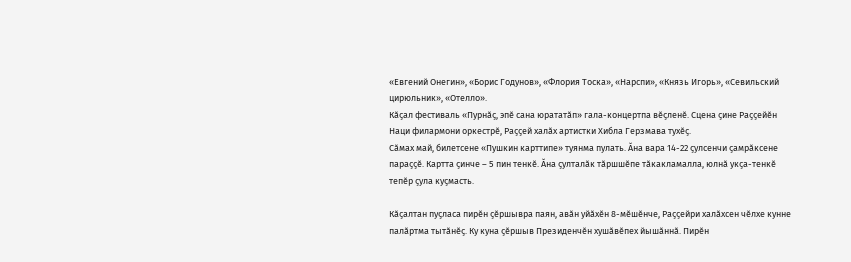«Евгений Онегин», «Борис Годунов», «Флория Тоска», «Нарспи», «Князь Игорь», «Севильский цирюльник», «Отелло».
Кӑҫал фестиваль «Пурнӑҫ, эпӗ сана юрататӑп» гала-концертпа вӗҫленӗ. Сцена ҫине Раҫҫейӗн Наци филармони оркестрӗ, Раҫҫей халӑх артистки Хибла Герзмава тухӗҫ.
Сӑмах май, билетсене «Пушкин карттипе» туянма пулать. Ӑна вара 14-22 ҫулсенчи ҫамрӑксене параҫҫӗ. Картта ҫинче – 5 пин тенкӗ. Ӑна ҫулталӑк тӑршшӗпе тӑкакламалла, юлнӑ укҫа-тенкӗ тепӗр ҫула куҫмасть.

Кӑҫалтан пуҫласа пирӗн ҫӗршывра паян, авӑн уйӑхӗн 8-мӗшӗнче, Раҫҫейри халӑхсен чӗлхе кунне палӑртма тытӑнӗҫ. Ку куна ҫӗршыв Президенчӗн хушӑвӗпех йышӑннӑ. Пирӗн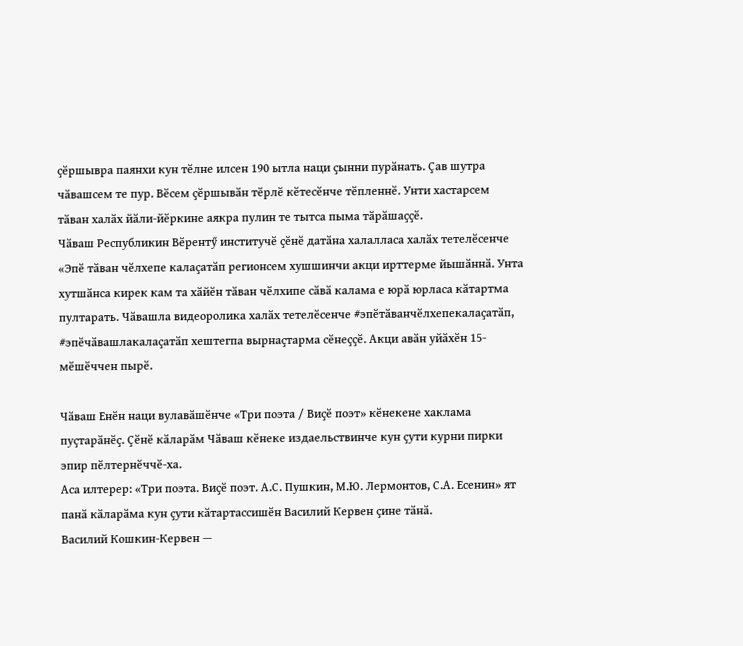ҫӗршывра паянхи кун тӗлне илсен 190 ытла наци ҫынни пурӑнать. Ҫав шутра чӑвашсем те пур. Вӗсем ҫӗршывӑн тӗрлӗ кӗтесӗнче тӗпленнӗ. Унти хастарсем тӑван халӑх йӑли-йӗркине аякра пулин те тытса пыма тӑрӑшаҫҫӗ.
Чӑваш Республикин Вӗрентӳ институчӗ ҫӗнӗ датӑна халалласа халӑх тетелӗсенче «Эпӗ тӑван чӗлхепе калаҫатӑп регионсем хушшинчи акци ирттерме йышӑннӑ. Унта хутшӑнса кирек кам та хӑйӗн тӑван чӗлхипе сӑвӑ калама е юрӑ юрласа кӑтартма пултарать. Чӑвашла видеоролика халӑх тетелӗсенче #эпӗтӑванчӗлхепекалаҫатӑп, #эпӗчӑвашлакалаҫатӑп хештегпа вырнаҫтарма сӗнеҫҫӗ. Акци авӑн уйӑхӗн 15-мӗшӗччен пырӗ.

Чӑваш Енӗн наци вулавӑшӗнче «Три поэта / Виҫӗ поэт» кӗнекене хаклама пуҫтарӑнӗҫ. Ҫӗнӗ кӑларӑм Чӑваш кӗнеке издаельствинче кун ҫути курни пирки эпир пӗлтернӗччӗ-ха.
Аса илтерер: «Три поэта. Виҫӗ поэт. А.С. Пушкин, М.Ю. Лермонтов, С.А. Есенин» ят панӑ кӑларӑма кун ҫути кӑтартассишӗн Василий Кервен ҫине тӑнӑ.
Василий Кошкин-Кервен —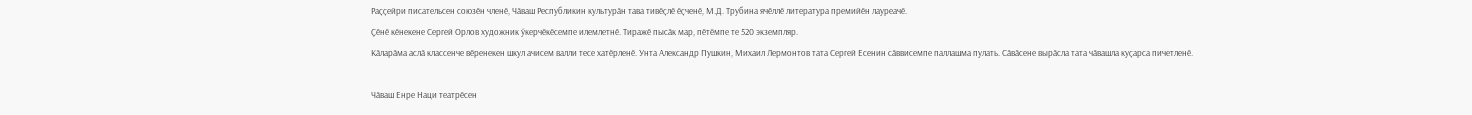Раҫҫейри писательсен союзӗн членӗ, Чӑваш Республикин культурӑн тава тивӗҫлӗ ӗҫченӗ, М.Д. Трубина ячӗллӗ литература премийӗн лауреачӗ.
Ҫӗнӗ кӗнекене Сергей Орлов художник ӳкерчӗкӗсемпе илемлетнӗ. Тиражӗ пысӑк мар, пӗтӗмпе те 520 экземпляр.
Кӑларӑма аслӑ классенче вӗренекен шкул ачисем валли тесе хатӗрленӗ. Унта Александр Пушкин, Михаил Лермонтов тата Сергей Есенин сӑввисемпе паллашма пулать. Сӑвӑсене вырӑсла тата чӑвашла куҫарса пичетленӗ.

Чӑваш Енре Наци театрӗсен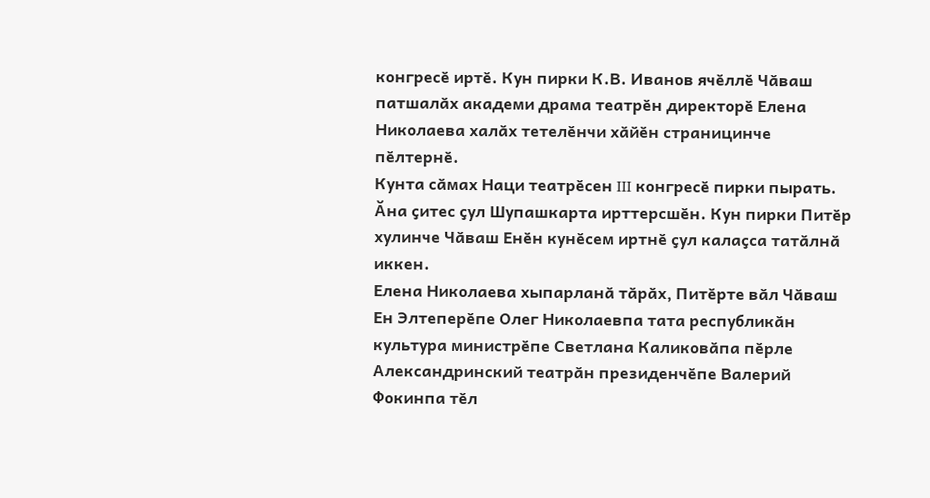конгресӗ иртӗ. Кун пирки К.В. Иванов ячӗллӗ Чӑваш патшалӑх академи драма театрӗн директорӗ Елена Николаева халӑх тетелӗнчи хӑйӗн страницинче пӗлтернӗ.
Кунта сӑмах Наци театрӗсен III конгресӗ пирки пырать. Ӑна ҫитес ҫул Шупашкарта ирттерсшӗн. Кун пирки Питӗр хулинче Чӑваш Енӗн кунӗсем иртнӗ ҫул калаҫса татӑлнӑ иккен.
Елена Николаева хыпарланӑ тӑрӑх, Питӗрте вӑл Чӑваш Ен Элтеперӗпе Олег Николаевпа тата республикӑн культура министрӗпе Светлана Каликовӑпа пӗрле Александринский театрӑн президенчӗпе Валерий Фокинпа тӗл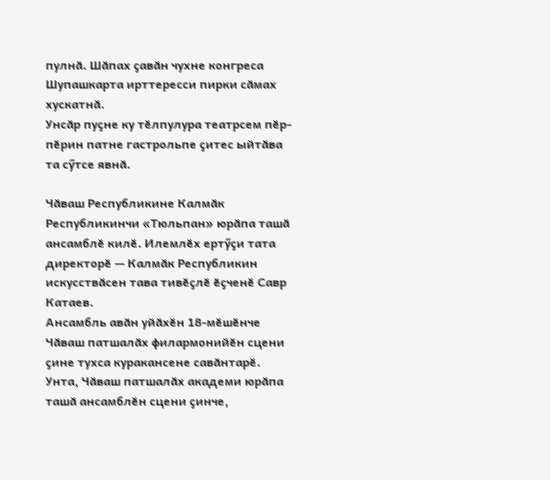пулнӑ. Шӑпах ҫавӑн чухне конгреса Шупашкарта ирттересси пирки сӑмах хускатнӑ.
Унсӑр пуҫне ку тӗлпулура театрсем пӗр-пӗрин патне гастрольпе ҫитес ыйтӑва та сӳтсе явнӑ.

Чӑваш Республикине Калмӑк Республикинчи «Тюльпан» юрӑпа ташӑ ансамблӗ килӗ. Илемлӗх ертӳҫи тата директорӗ — Калмӑк Республикин искусствӑсен тава тивӗҫлӗ ӗҫченӗ Савр Катаев.
Ансамбль авӑн уйӑхӗн 18-мӗшӗнче Чӑваш патшалӑх филармонийӗн сцени ҫине тухса куракансене савӑнтарӗ. Унта, Чӑваш патшалӑх академи юрӑпа ташӑ ансамблӗн сцени ҫинче,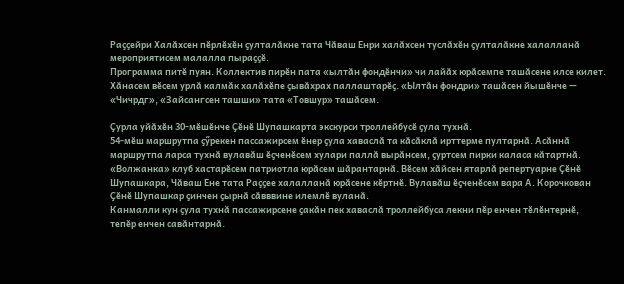Раҫҫейри Халӑхсен пӗрлӗхӗн ҫулталӑкне тата Чӑваш Енри халӑхсен туслӑхӗн ҫулталӑкне халалланӑ мероприятисем малалла пыраҫҫӗ.
Программа питӗ пуян. Коллектив пирӗн пата «ылтӑн фондӗнчи» чи лайӑх юрӑсемпе ташӑсене илсе килет. Хӑнасем вӗсем урлӑ калмӑк халӑхӗпе ҫывӑхрах паллаштарӗҫ. «Ылтӑн фондри» ташӑсен йышӗнче — «Чичрдг», «Зайсангсен ташши» тата «Товшур» ташӑсем.

Ҫурла уйӑхӗн 30-мӗшӗнче Ҫӗнӗ Шупашкарта экскурси троллейбусӗ ҫула тухнӑ.
54-мӗш маршрутпа ҫӳрекен пассажирсем ӗнер ҫула хаваслӑ та кӑсӑклӑ ирттерме пултарнӑ. Асӑннӑ маршрутпа ларса тухнӑ вулавӑш ӗҫченӗсем хулари паллӑ вырӑнсем, ҫуртсем пирки каласа кӑтартнӑ. «Волжанка» клуб хастарӗсем патриотла юрӑсем шӑрантарнӑ. Вӗсем хӑйсен ятарлӑ репертуарне Ҫӗнӗ Шупашкара, Чӑваш Ене тата Раҫҫее халалланӑ юрӑсене кӗртнӗ. Вулавӑш ӗҫченӗсем вара А. Корочкован Ҫӗнӗ Шупашкар ҫинчен ҫырнӑ сӑвввине илемлӗ вуланӑ.
Канмалли кун ҫула тухнӑ пассажирсене ҫакӑн пек хаваслӑ троллейбуса лекни пӗр енчен тӗлӗнтернӗ, тепӗр енчен савӑнтарнӑ.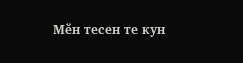Мӗн тесен те кун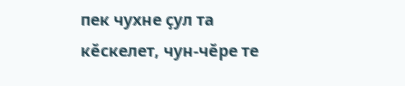пек чухне ҫул та кӗскелет, чун-чӗре те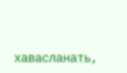хавасланать,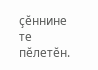ҫӗннине те пӗлетӗн.